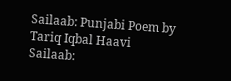Sailaab: Punjabi Poem by Tariq Iqbal Haavi
Sailaab: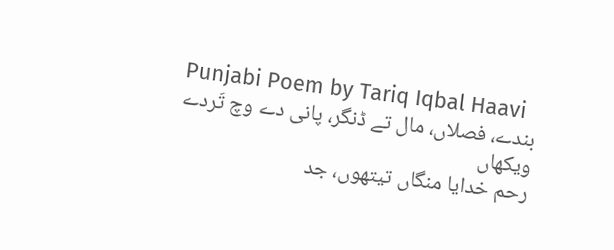Punjabi Poem by Tariq Iqbal Haavi
بندے، فصلاں، مال تے ڈنگر، پانی دے وچ تَردے ویکھاں
رحم خدایا منگاں تیتھوں، جد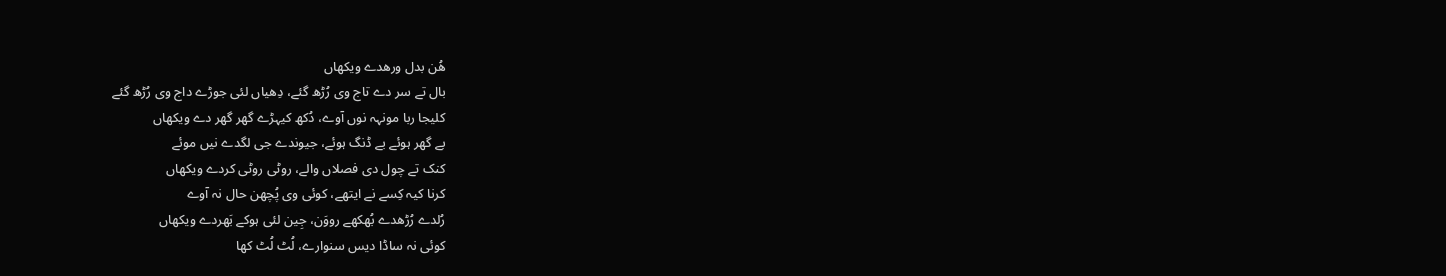ھُن بدل ورھدے ویکھاں
بال تے سر دے تاج وی رُڑھ گئے، دِھیاں لئی جوڑے داج وی رُڑھ گئے
کلیجا ربا مونہہ نوں آوے، دُکھ کیہڑے گھر گھر دے ویکھاں
بے گھر ہوئے بے ڈنگ ہوئے، جیوندے جی لگدے نیں موئے
کنک تے چول دی فصلاں والے، روٹی روٹی کردے ویکھاں
کرنا کیہ کِسے نے ایتھے، کوئی وی پُچھن حال نہ آوے
رُلدے رُڑھدے بُھکھے رووَن، جِین لئی ہوکے بَھردے ویکھاں
کوئی نہ ساڈا دیس سنوارے، لُٹ لُٹ کھا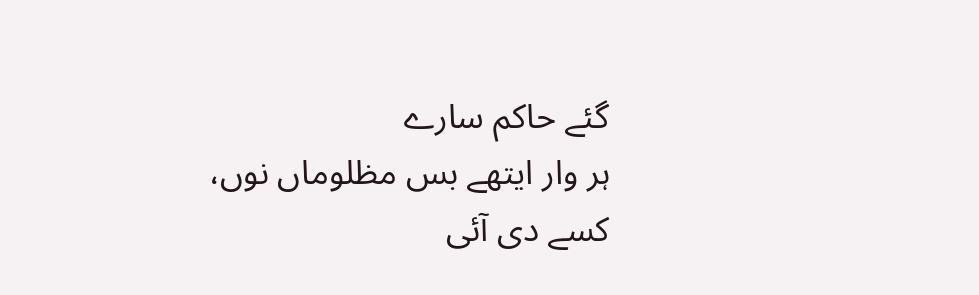گئے حاکم سارے
ہر وار ایتھے بس مظلوماں نوں، کسے دی آئی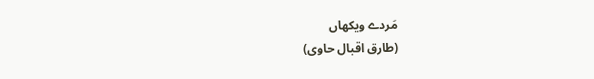مَردے ویکھاں
(طارق اقبال حاوی)